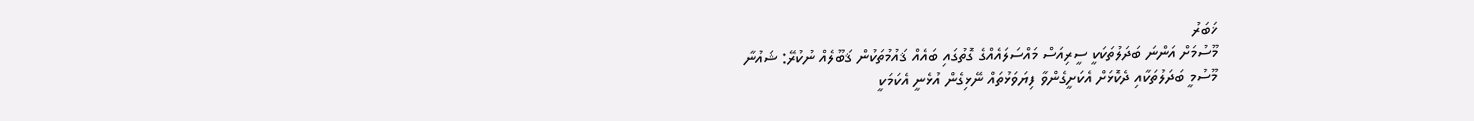ޚަބަރު
މޫސުމަށް އަންނަ ބަދަލުތަކަކީ ސީރިއަސް މައްސަލައެއްގެ ގޮތުގައި ބައެއް ޤައުމުތަކުން ޤަބޫލެއް ނުކުރޭ: ޝައުނާ
މޫސުމީ ބަދަލުތަކާއި ދެކޮޅަށް އެކަށީގެންވާ ފިޔަވަޅުތައް ނޭޅިގެން އުޅެނީ އެކަމަކީ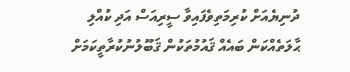ދުނިޔެއަށް ކުރިމަތިވެފައިވާ ސީރިއަސް އަދި ކުއްލި ޙާލަތެއްކަން ބައެއް ޤައުމުތަކުން ޤަބޫލުނުކުރާތީކަމަށް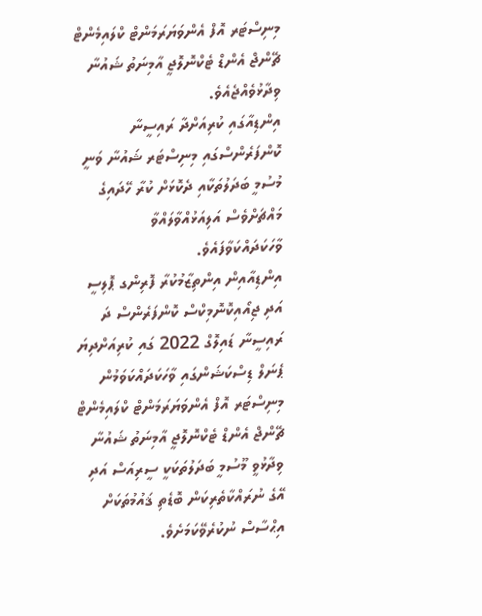މިނިސްޓަރ އޮފް އެންވަޔަރަމަންޓް ކްލައިމެންޓް ޗޭންޖް އެންޑް ޓެކްނޮލޮޖީ އާމިނަތު ޝައުނާ ވިދާޅުވެއްޖެއެވެ.
އިންޑިއާގައި ކުރިއަށްދާ ރައިސީނާ ކޮންފަރެންސްގައި މިނިސްޓަރ ޝައުނާ ވަނީ މުސުމީ ބަދަލުތަކާއި ދެކޮޅަށް ކުރާ ހޭދައިގެ މައްޗަށްވެސް އަލިއަޅުއްވާލައްވާ ވާހަކަދައްކަވާފައެވެ.
އިންޑިއާއިން އިންތިޒާމުކުރާ ފޮރިންގ ޕޮލިސީ އަދި ޖިއޯއިކޮނޮމިކްސް ކޮންފަރެންސް ދަ ރައިސީނާ ޑައިލޮގް 2022 ގައި ކުރިއަށްދިޔަ ޕެނަލް ޑިސްކަޝަންގައި ވާހަކަދައްކަވަމުން މިނިސްޓަރ އޮފް އެންވަޔަރަމަންޓް ކްލައިމެންޓް ޗޭންޖް އެންޑް ޓެކްނޮލޮޖީ އާމިނަތު ޝައުނާ ވިދާޅުވީ މޫސުމީ ބަދަލުތަކަކީ ސީރިއަސް އަދި އޭގެ ނުރައްކާތެރިކަން ބޮޑެތި ޤައުމުތަކަށް އިޙްސާސް ނުކުރެވޭކަމަށެވެ.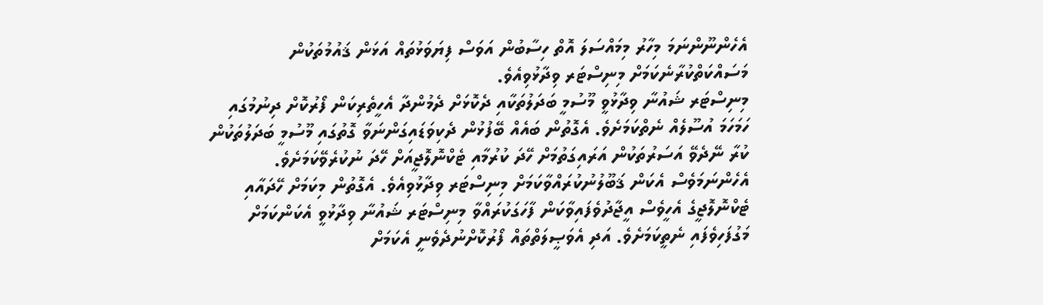އެހެންނޫންނަމަ މިހާރު މިމައްސަލަ އޮތް ހިސާބުން އަވަސް ފިޔަވަޅުތައް އަޅަން ޤައުމުތަކުން މަސައްކަތްކުރާނެކަމަށް މިނިސްޓަރ ވިދާޅުވިއެވެ.
މިނިސްޓަރ ޝައުނާ ވިދާޅުވީ މޫސުމީ ބަދަލުތަކާއި ދެކޮޅަށް ދެމުންދާ އެހީތެރިކަން ފޯރުކޮށް ދިނުމުގައި ހަމަހަމަ އުސޫލެއް ނެތްކަމަށެވެ. އެގޮތުން ބައެއް ބޭފުޅުން ދެކިވަޑައިގަންނަވާ ގޮތުގައި މޫސުމީ ބަދަލުތަކުން ކުރާ ނޭދެވޭ އަސަރުތަކުން އަރައިގަތުމަށް ހޭދަ ކުރުމާއި ޓެކްނޮލޮޖީއަށް ހޭދަ ނުކުރެވޭކަމަށެވެ. އެހެންނަމަވެސް އެކަން ޤަބޫލުނުކުރައްވާކަމަށް މިނިސްޓަރ ވިދާޅުވިއެވެ. އެގޮތުން މިކަމަށް ހޭދައާއި ޓެކްނޮލޮޖީގެ އެހީވެސް އީޖާދުވެފައިވާކަން ފާހަގަކުރައްވާ މިނިސްޓަރ ޝައުނާ ވިދާޅުވީ އެކަންކަމަށް މަގުފަހިވެފައި ނެތީކަމަށެވެ. އަދި އެވަޞީލަތްތައް ފޯރުކޮށްނުދެވެނީ އެކަމަށް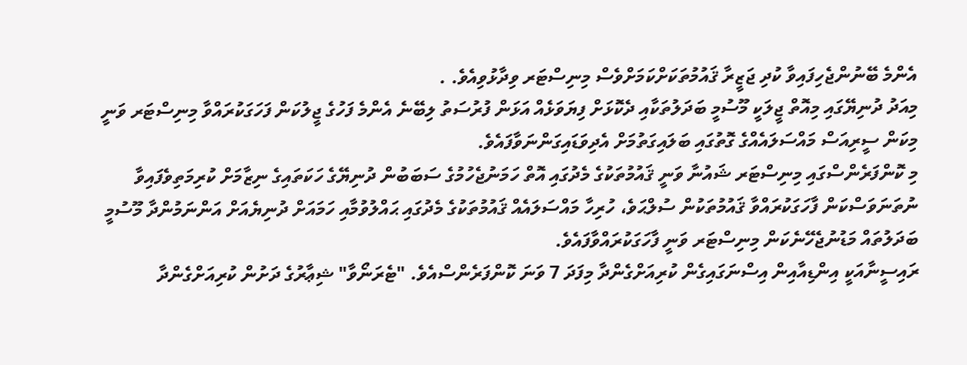އެންމެ ބޭނުންޖެހިފައިވާ ކުދި ޖަޒީރާ ޤައުމުތަކަށްކަމަށްވެސް މިނިސްޓަރ ވިދާޅުވިއެވެ. .
މިއަދު ދުނިޔޭގައި މިއޮތް ޖީލަކީ މޫސުމީ ބަދަލުތަކާއި ދެކޮޅަށް ފިޔަވަޅެއް އަޅަން ފުރުސަތު ލިބޭނެ އެންމެ ފަހުގެ ޖީލުކަން ފަހަގަކުރައްވާ މިނިސްޓަރ ވަނީ މިކަން ސީރިއަސް މައްސަލައެއްގެ ގޮތުގައި ބަލައިގަތުމަށް އެދިވަޑައިގަންނަވާފައެވެ.
މި ކޮންފަރެންސްގައި މިނިސްޓަރ ޝައުނާ ވަނީ ޤައުމުތަކުގެ މެދުގައި އޮތް ހަމަނުޖެހުމުގެ ސަބަބުން ދުނިޔޭގެ ހަކަތައިގެ ނިޒާމަށް ކުރިމަތިވެފައިވާ ނުތަނަވަސްކަން ފާހަގަކުރައްވާ ޤައުމުތަކުން ސުލްޙަވެ، ހުރިހާ މައްސަލައެއް ޤައުމުތަކުގެ މެދުގައި ޙައްލުވުމާއި ހަމައަށް ދުނިޔެއަށް އަންނަމުންދާ މޫސުމީ ބަދަލުތައް މަޑުނުޖެހޭނެކަން މިނިސްޓަރ ވަނީ ފާހަގަކުރައްވާފައެވެ.
ރައިސީނާއަކީ އިންޑިއާއިން އިސްނަގައިގެން ކުރިއަށްގެންދާ މިފަދަ 7 ވަނަ ކޮންފަރެންސްއެވެ. "ޓެރަނޯވާ" ޝިޢާރުގެ ދަށުން ކުރިއަށްގެންދާ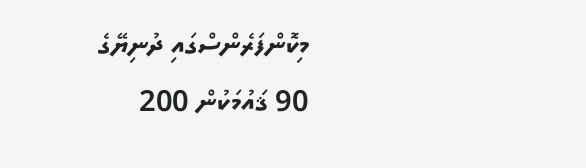މިކޮންފަރެންސްގައި ދުނިޔޭގެ 90 ޤައުމަކުން 200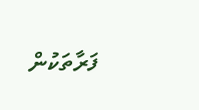ފަރާތަކުން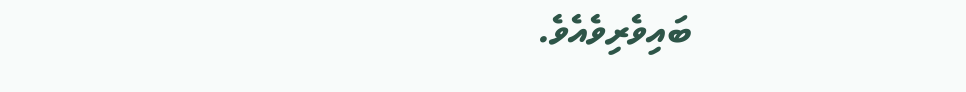ބައިވެރިވެއެވެ.